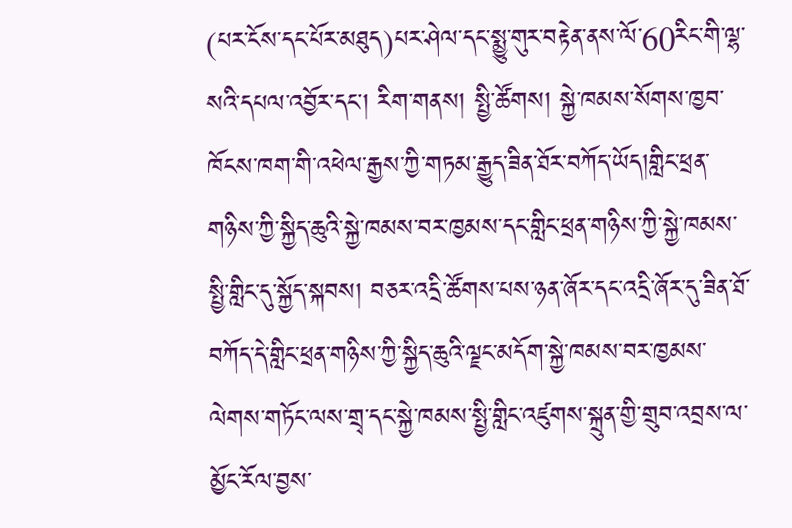(པར་ངོས་དང་པོར་མཐུད)པར་ཤེལ་དང་སྨྱུ་གུར་བརྟེན་ནས་ལོ་60རིང་གི་ལྷ་སའི་དཔལ་འབྱོར་དང་། རིག་གནས། སྤྱི་ཚོགས། སྐྱེ་ཁམས་སོགས་ཁྱབ་ཁོངས་ཁག་གི་འཕེལ་རྒྱས་ཀྱི་གཏམ་རྒྱུད་ཟིན་ཐོར་བཀོད་ཡོད།གླིང་ཕྲན་གཉིས་ཀྱི་སྐྱིད་ཆུའི་སྐྱེ་ཁམས་བར་ཁྱམས་དང་གླིང་ཕྲན་གཉིས་ཀྱི་སྐྱེ་ཁམས་སྤྱི་གླིང་དུ་སྐྱོད་སྐབས། བཅར་འདྲི་ཚོགས་པས་ཉན་ཞོར་དང་འདྲི་ཞོར་དུ་ཟིན་ཐོ་བཀོད་དེ་གླིང་ཕྲན་གཉིས་ཀྱི་སྐྱིད་ཆུའི་ལྗང་མདོག་སྐྱེ་ཁམས་བར་ཁྱམས་ལེགས་གཏོང་ལས་གྲྭ་དང་སྐྱེ་ཁམས་སྤྱི་གླིང་འཛུགས་སྐྲུན་གྱི་གྲུབ་འབྲས་ལ་མྱོང་རོལ་བྱས་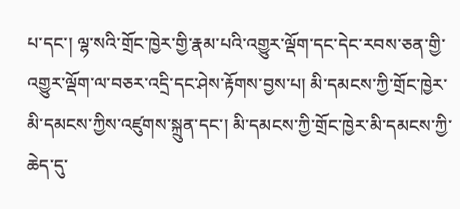པ་དང་། ལྷ་སའི་གྲོང་ཁྱེར་གྱི་རྣམ་པའི་འགྱུར་ལྡོག་དང་དེང་རབས་ཅན་གྱི་འགྱུར་ལྡོག་ལ་བཅར་འདྲི་དང་ཤེས་རྟོགས་བྱས་པ། མི་དམངས་ཀྱི་གྲོང་ཁྱེར་མི་དམངས་ཀྱིས་འཛུགས་སྐྲུན་དང་། མི་དམངས་ཀྱི་གྲོང་ཁྱེར་མི་དམངས་ཀྱི་ཆེད་དུ་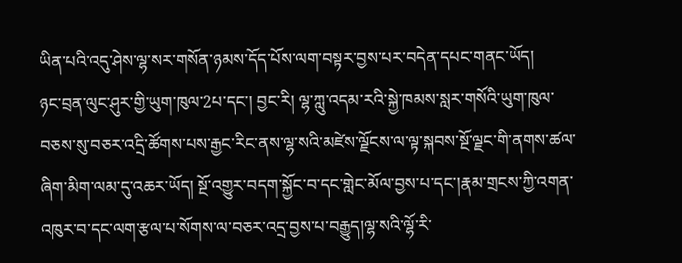ཡིན་པའི་འདུ་ཤེས་ལྷ་སར་གསོན་ཉམས་དོད་པོས་ལག་བསྟར་བྱས་པར་བདེན་དཔང་གནང་ཡོད།
ཉང་བྲན་ལུང་ཤུར་གྱི་ཡུག་ཁུལ་2པ་དང་། བྱང་རི། ལྷ་ཀླུ་འདམ་རའི་སྐྱེ་ཁམས་སླར་གསོའི་ཡུག་ཁུལ་བཅས་སུ་བཅར་འདྲི་ཚོགས་པས་རྒྱང་རིང་ནས་ལྷ་སའི་མཛེས་ལྗོངས་ལ་ལྟ་སྐབས་སྔོ་ལྗང་གི་ནགས་ཚལ་ཞིག་མིག་ལམ་དུ་འཆར་ཡོད། སྔོ་འགྱུར་བདག་སྐྱོང་བ་དང་གླེང་མོལ་བྱས་པ་དང་།རྣམ་གྲངས་ཀྱི་འགན་འཁུར་བ་དང་ལག་རྩལ་པ་སོགས་ལ་བཅར་འདྲ་བྱས་པ་བརྒྱུད།ལྷ་སའི་ལྷོ་རི་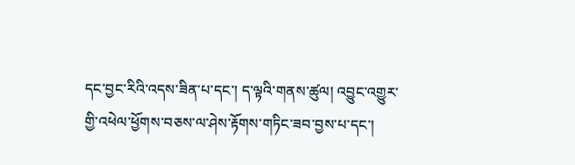དང་བྱང་རིའི་འདས་ཟིན་པ་དང་། ད་ལྟའི་གནས་ཚུལ། འབྱུང་འགྱུར་གྱི་འཕེལ་ཕྱོགས་བཅས་ལ་ཤེས་རྟོགས་གཏིང་ཟབ་བྱས་པ་དང་།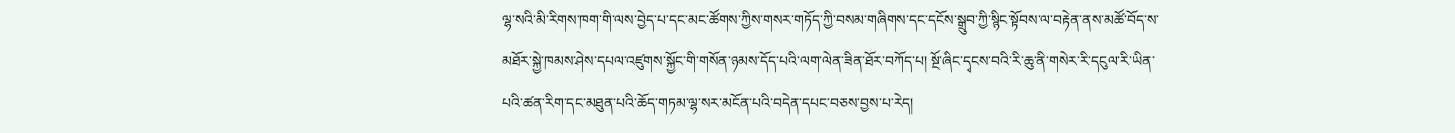ལྷ་སའི་མི་རིགས་ཁག་གི་ལས་བྱེད་པ་དང་མང་ཚོགས་ཀྱིས་གསར་གཏོད་ཀྱི་བསམ་གཞིགས་དང་དངོས་སྒྲུབ་ཀྱི་སྙིང་སྟོབས་ལ་བརྟེན་ནས་མཚོ་བོད་ས་མཐོར་སྐྱེ་ཁམས་ཤེས་དཔལ་འཛུགས་སྐྱོང་གི་གསོན་ཉམས་དོད་པའི་ལག་ལེན་ཟིན་ཐོར་བཀོད་པ། སྔོ་ཞིང་དྭངས་བའི་རི་ཆུ་ནི་གསེར་རི་དངུལ་རི་ཡིན་པའི་ཚན་རིག་དང་མཐུན་པའི་ཆོད་གཏམ་ལྷ་སར་མངོན་པའི་བདེན་དཔང་བཅས་བྱས་པ་རེད།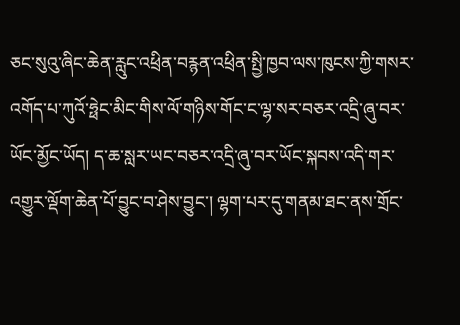ཅང་སུའུ་ཞིང་ཆེན་རླུང་འཕྲིན་བརྙན་འཕྲིན་སྤྱི་ཁྱབ་ལས་ཁུངས་ཀྱི་གསར་འགོད་པ་ཀུའོ་ཧྥེང་མིང་གིས་ལོ་གཉིས་གོང་ང་ལྷ་སར་བཅར་འདྲི་ཞུ་བར་ཡོང་མྱོང་ཡོད། ད་ཆ་སླར་ཡང་བཅར་འདྲི་ཞུ་བར་ཡོང་སྐབས་འདི་གར་འགྱུར་ལྡོག་ཆེན་པོ་བྱུང་བ་ཤེས་བྱུང་། ལྷག་པར་དུ་གནམ་ཐང་ནས་གྲོང་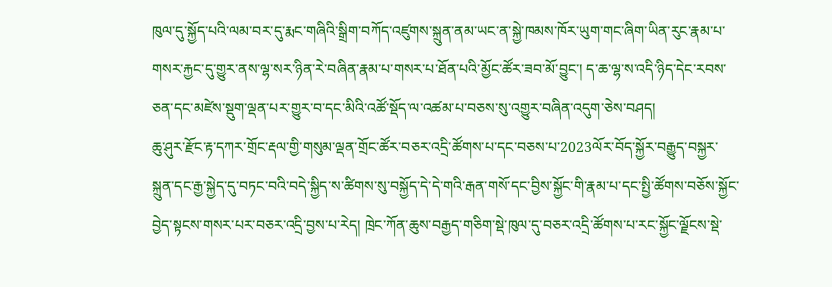ཁུལ་དུ་སྐྱོད་པའི་ལམ་བར་དུ་རྨང་གཞིའི་སྒྲིག་བཀོད་འཛུགས་སྐྲུན་ནམ་ཡང་ན་སྐྱེ་ཁམས་ཁོར་ཡུག་གང་ཞིག་ཡིན་རུང་རྣམ་པ་གསར་རྐྱང་དུ་གྱུར་ནས་ལྷ་སར་ཉིན་རེ་བཞིན་རྣམ་པ་གསར་པ་ཐོན་པའི་མྱོང་ཚོར་ཟབ་མོ་བྱུང་། ད་ཆ་ལྷ་ས་འདི་ཉིད་དེང་རབས་ཅན་དང་མཛེས་སྡུག་ལྡན་པར་གྱུར་བ་དང་མིའི་འཚོ་སྡོད་ལ་འཚམ་པ་བཅས་སུ་འགྱུར་བཞིན་འདུག་ཅེས་བཤད།
ཆུ་ཤུར་རྫོང་རྟ་དཀར་གྲོང་རྡལ་གྱི་གསུམ་ལྡན་གྲོང་ཚོར་བཅར་འདྲི་ཚོགས་པ་དང་བཅས་པ་2023ལོར་བོད་སྐྱོར་བརྒྱུད་བསྐྱར་སྐྲུན་དང་རྒྱ་སྐྱེད་དུ་བཏང་བའི་བདེ་སྐྱིད་ས་ཚིགས་སུ་བསྐྱོད་དེ་དེ་གའི་རྒན་གསོ་དང་བྱིས་སྐྱོང་གི་རྣམ་པ་དང་སྤྱི་ཚོགས་བཅོས་སྐྱོང་བྱེད་སྟངས་གསར་པར་བཅར་འདྲི་བྱས་པ་རེད། ཁྲེང་ཀོན་ཆུས་བརྒྱད་གཅིག་སྡེ་ཁུལ་དུ་བཅར་འདྲི་ཚོགས་པ་རང་སྐྱོང་ལྗོངས་སྡེ་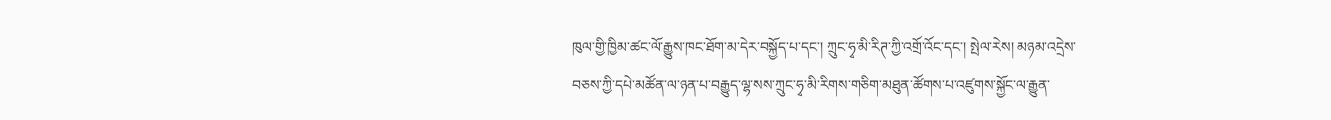ཁུལ་གྱི་ཁྱིམ་ཚང་ལོ་རྒྱུས་ཁང་ཐོག་མ་དེར་བསྐྱོད་པ་དང་། ཀྲུང་ཧྭ་མི་རིཊ་ཀྱི་འགྲོ་འོང་དང་། སྤེལ་རེས། མཉམ་འདྲེས་བཅས་ཀྱི་དཔེ་མཚོན་ལ་ཉན་པ་བརྒྱུད་ལྷ་སས་ཀྲུང་ཧྭ་མི་རིགས་གཅིག་མཐུན་ཚོགས་པ་འཛུགས་སྐྱོང་ལ་རྒྱུན་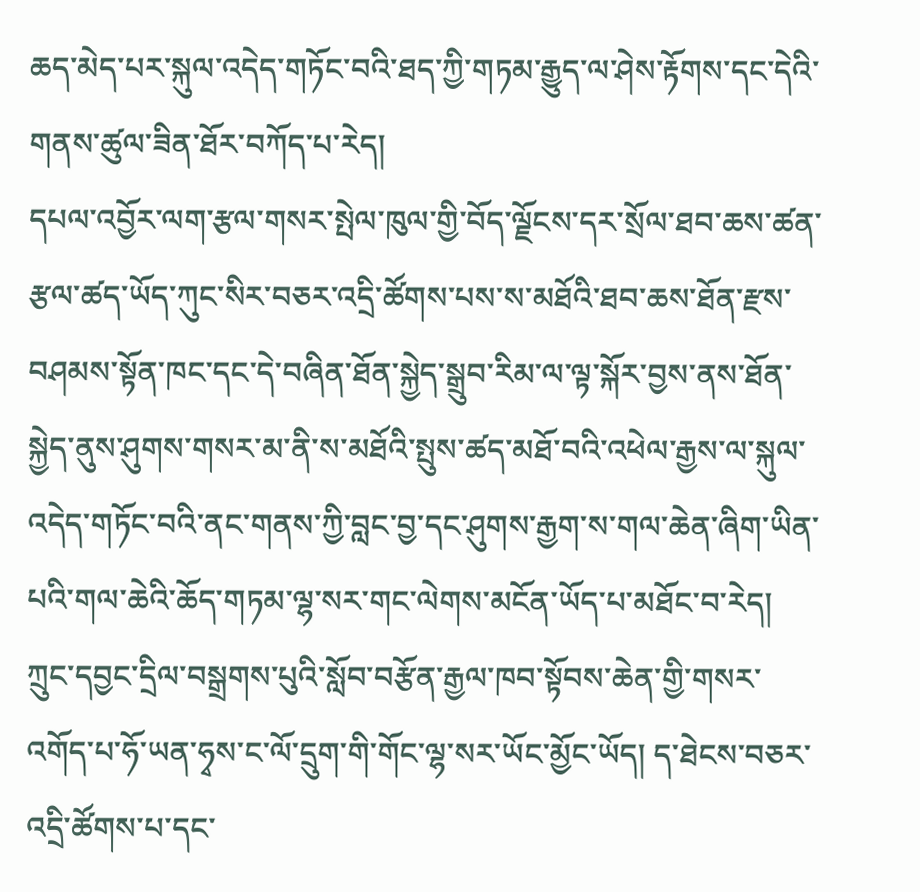ཆད་མེད་པར་སྐུལ་འདེད་གཏོང་བའི་ཐད་ཀྱི་གཏམ་རྒྱུད་ལ་ཤེས་རྟོགས་དང་དེའི་གནས་ཚུལ་ཟིན་ཐོར་བཀོད་པ་རེད།
དཔལ་འབྱོར་ལག་རྩལ་གསར་སྤེལ་ཁུལ་གྱི་བོད་ལྗོངས་དར་སྲོལ་ཐབ་ཆས་ཚན་རྩལ་ཚད་ཡོད་ཀུང་སིར་བཅར་འདྲི་ཚོགས་པས་ས་མཐོའི་ཐབ་ཆས་ཐོན་རྫས་བཤམས་སྟོན་ཁང་དང་དེ་བཞིན་ཐོན་སྐྱེད་སྒྲུབ་རིམ་ལ་ལྟ་སྐོར་བྱས་ནས་ཐོན་སྐྱེད་ནུས་ཤུགས་གསར་མ་ནི་ས་མཐོའི་སྤུས་ཚད་མཐོ་བའི་འཕེལ་རྒྱས་ལ་སྐུལ་འདེད་གཏོང་བའི་ནང་གནས་ཀྱི་བླང་བྱ་དང་ཤུགས་རྒྱག་ས་གལ་ཆེན་ཞིག་ཡིན་པའི་གལ་ཆེའི་ཆོད་གཏམ་ལྷ་སར་གང་ལེགས་མངོན་ཡོད་པ་མཐོང་བ་རེད།
ཀྲུང་དབྱང་དྲིལ་བསྒྲགས་པུའི་སློབ་བརྩོན་རྒྱལ་ཁབ་སྟོབས་ཆེན་གྱི་གསར་འགོད་པ་ཧོ་ཡན་ཧྭས་ང་ལོ་དྲུག་གི་གོང་ལྷ་སར་ཡོང་མྱོང་ཡོད། ད་ཐེངས་བཅར་འདྲི་ཚོགས་པ་དང་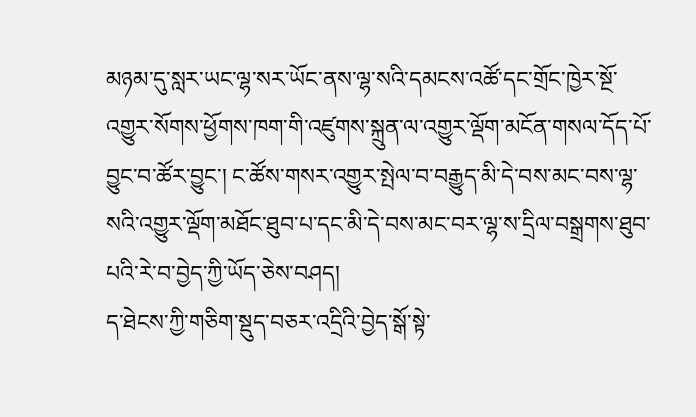མཉམ་དུ་སླར་ཡང་ལྷ་སར་ཡོང་ནས་ལྷ་སའི་དམངས་འཚོ་དང་གྲོང་ཁྱེར་སྔོ་འགྱུར་སོགས་ཕྱོགས་ཁག་གི་འཛུགས་སྐྲུན་ལ་འགྱུར་ལྡོག་མངོན་གསལ་དོད་པོ་བྱུང་བ་ཚོར་བྱུང་། ང་ཚོས་གསར་འགྱུར་སྤེལ་བ་བརྒྱུད་མི་དེ་བས་མང་བས་ལྷ་སའི་འགྱུར་ལྡོག་མཐོང་ཐུབ་པ་དང་མི་དེ་བས་མང་བར་ལྷ་ས་དྲིལ་བསྒྲགས་ཐུབ་པའི་རེ་བ་བྱེད་ཀྱི་ཡོད་ཅེས་བཤད།
ད་ཐེངས་ཀྱི་གཅིག་སྡུད་བཅར་འདྲིའི་བྱེད་སྒོ་སྟེ་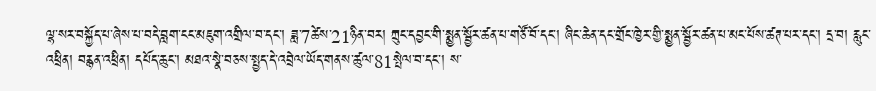ལྷ་སར་བསྐྱོད་པ་ཞེས་པ་བདེ་བླག་ངང་མཇུག་འགྲིལ་བ་དང་། ཟླ་7ཚེས་21ཉིན་བར། ཀྲུང་དབྱང་གི་སྨྱན་སྦྱོར་ཚན་པ་གཙོ་བོ་དང་། ཞིང་ཆེན་དང་གྲོང་ཁྱེར་གྱི་སྨྱན་སྦྱོར་ཚན་པ་མང་པོས་ཚཊ་པར་དང་། དྲ་བ། རླུང་འཕྲིན། བརྙན་འཕྲིན། དཔོད་ཆུང་། མཐའ་སྣེ་བཅས་སྤྱད་དེ་འབྲེལ་ཡོད་གནས་ཚུལ་81སྤེལ་བ་དང་། ས་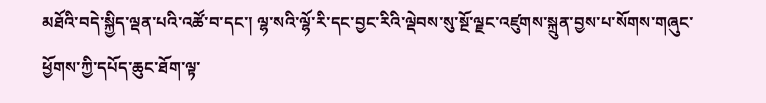མཐོའི་བདེ་སྐྱིད་ལྡན་པའི་འཚོ་བ་དང་། ལྷ་སའི་ལྷོ་རི་དང་བྱང་རིའི་ལྡེབས་སུ་སྔོ་ལྗང་འཛུགས་སྐྲུན་བྱས་པ་སོགས་གཞུང་ཕྱོགས་ཀྱི་དཔོད་ཆུང་ཐོག་ལྟ་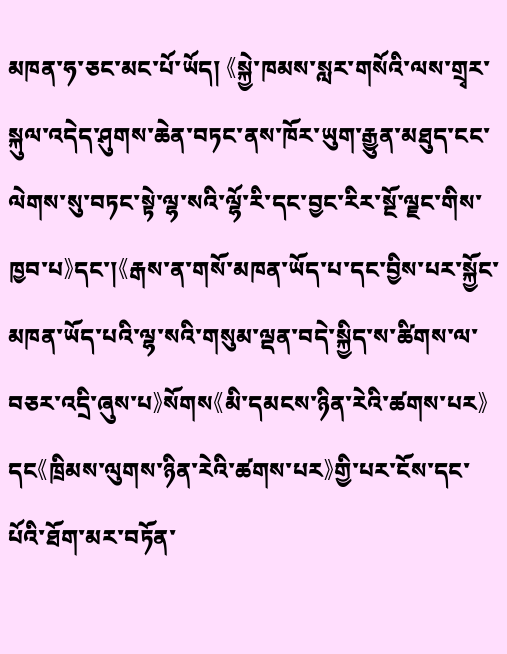མཁན་ཧ་ཅང་མང་པོ་ཡོད། 《སྐྱེ་ཁམས་སླར་གསོའི་ལས་གྲྭར་སྐུལ་འདེད་ཤུགས་ཆེན་བཏང་ནས་ཁོར་ཡུག་རྒྱུན་མཐུད་ངང་ལེགས་སུ་བཏང་སྟེ་ལྷ་སའི་ལྷོ་རི་དང་བྱང་རིར་སྔོ་ལྗང་གིས་ཁྱབ་པ》དང་།《རྒས་ན་གསོ་མཁན་ཡོད་པ་དང་བྱིས་པར་སྐྱོང་མཁན་ཡོད་པའི་ལྷ་སའི་གསུམ་ལྡན་བདེ་སྐྱིད་ས་ཚིགས་ལ་བཅར་འདྲི་ཞུས་པ》སོགས《མི་དམངས་ཉིན་རེའི་ཚགས་པར》དང《ཁྲིམས་ལུགས་ཉིན་རེའི་ཚགས་པར》གྱི་པར་ངོས་དང་པོའི་ཐོག་མར་བཏོན་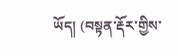ཡོད། (བསྟན་རྡོར་གྱིས་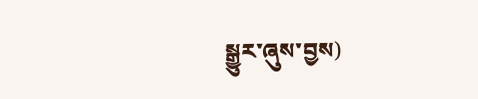སྒྱུར་ཞུས་བྱས)